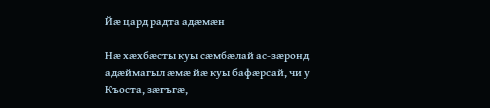Йæ цард радта адæмæн

Нæ хæхбæсты куы сæмбæлай ас-зæронд адæймагыл æмæ йæ куы бафæрсай, чи у Къоста, зæгъгæ,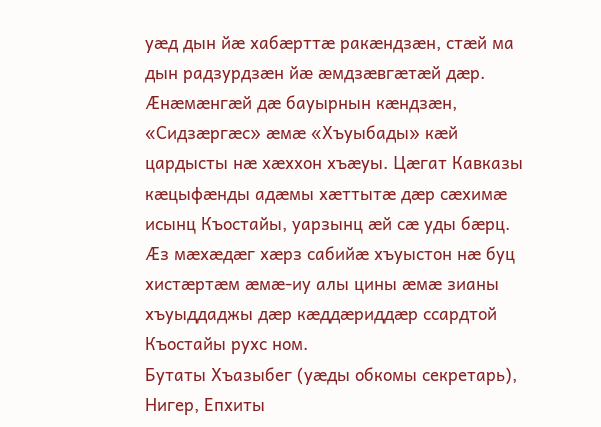уæд дын йæ хабæрттæ ракæндзæн, стæй ма дын радзурдзæн йæ æмдзæвгæтæй дæр. Æнæмæнгæй дæ бауырнын кæндзæн, «Сидзæргæс» æмæ «Хъуыбады» кæй цардысты нæ хæххон хъæуы. Цæгат Кавказы кæцыфæнды адæмы хæттытæ дæр сæхимæ исынц Къостайы, уарзынц æй сæ уды бæрц. Æз мæхæдæг хæрз сабийæ хъуыстон нæ буц хистæртæм æмæ-иу алы цины æмæ зианы хъуыддаджы дæр кæддæриддæр ссардтой Къостайы рухс ном.
Бутаты Хъазыбег (уæды обкомы секретарь), Нигер, Епхиты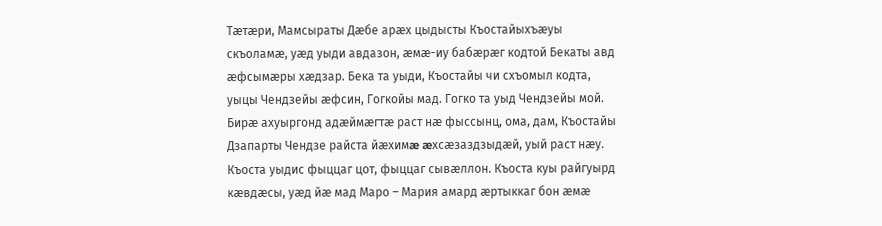Тæтæри, Мамсыраты Дæбе арæх цыдысты Къостайыхъæуы скъоламæ, уæд уыди авдазон, æмæ-иу бабæрæг кодтой Бекаты авд æфсымæры хæдзар. Бека та уыди, Къостайы чи схъомыл кодта, уыцы Чендзейы æфсин, Гогкойы мад. Гогко та уыд Чендзейы мой. Бирæ ахуыргонд адæймæгтæ раст нæ фыссынц, ома, дам, Къостайы Дзапарты Чендзе райста йæхимæ æхсæзаздзыдæй, уый раст нæу. Къоста уыдис фыццаг цот, фыццаг сывæллон. Къоста куы райгуырд кæвдæсы, уæд йæ мад Маро – Мария амард æртыккаг бон æмæ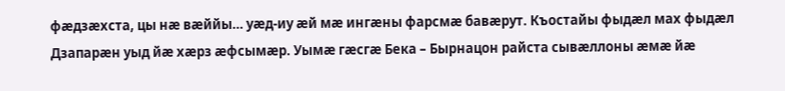фæдзæхста, цы нæ вæййы… уæд-иу æй мæ ингæны фарсмæ бавæрут. Къостайы фыдæл мах фыдæл Дзапарæн уыд йæ хæрз æфсымæр. Уымæ гæсгæ Бека – Бырнацон райста сывæллоны æмæ йæ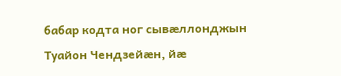бабар кодта ног сывæллонджын Туайон Чендзейæн, йæ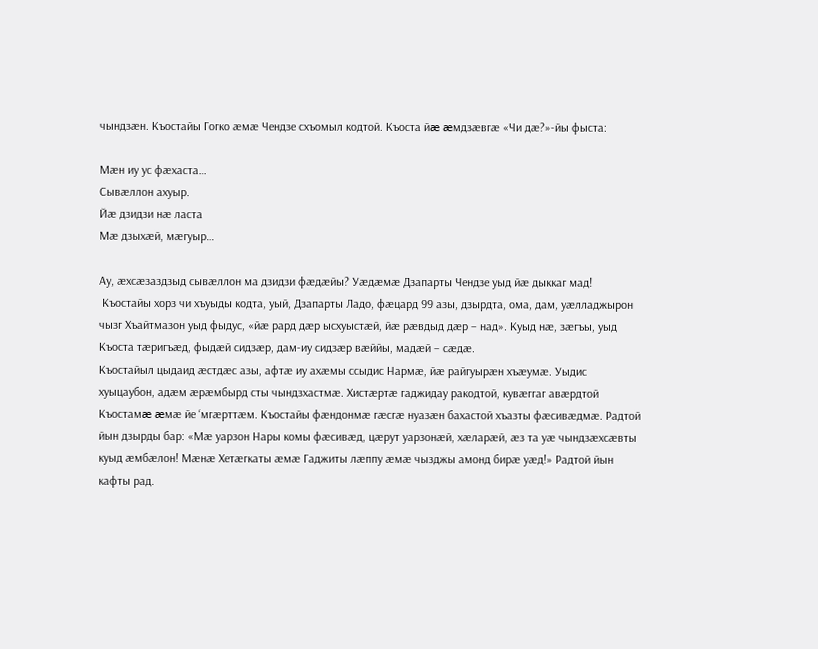чындзæн. Къостайы Гогко æмæ Чендзе схъомыл кодтой. Къоста йæ æмдзæвгæ «Чи дæ?»-йы фыста:

Мæн иу ус фæхаста…
Сывæллон ахуыр.
Йæ дзидзи нæ ласта
Мæ дзыхæй, мæгуыр…

Ау, æхсæзаздзыд сывæллон ма дзидзи фæдæйы? Уæдæмæ Дзапарты Чендзе уыд йæ дыккаг мад!
 Къостайы хорз чи хъуыды кодта, уый, Дзапарты Ладо, фæцард 99 азы, дзырдта, ома, дам, уæлладжырон чызг Хъайтмазон уыд фыдус, «йæ рард дæр ысхуыстæй, йæ рæвдыд дæр – над». Куыд нæ, зæгъы, уыд Къоста тæригъæд, фыдæй сидзæр, дам-иу сидзæр вæййы, мадæй – сæдæ.
Къостайыл цыдаид æстдæс азы, афтæ иу ахæмы ссыдис Нармæ, йæ райгуырæн хъæумæ. Уыдис хуыцаубон, адæм æрæмбырд сты чындзхастмæ. Хистæртæ гаджидау ракодтой, кувæггаг авæрдтой Къостамæ æмæ йе ‘мгæрттæм. Къостайы фæндонмæ гæсгæ нуазæн бахастой хъазты фæсивæдмæ. Радтой йын дзырды бар: «Мæ уарзон Нары комы фæсивæд, цæрут уарзонæй, хæларæй, æз та уæ чындзæхсæвты куыд æмбæлон! Мæнæ Хетæгкаты æмæ Гаджиты лæппу æмæ чызджы амонд бирæ уæд!» Радтой йын кафты рад.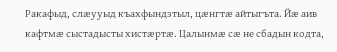Ракафыд, слæууыд къахфындзтыл, цæнгтæ айтыгъта. Йæ аив кафтмæ сыстадысты хистæртæ. Цалынмæ сæ не сбадын кодта,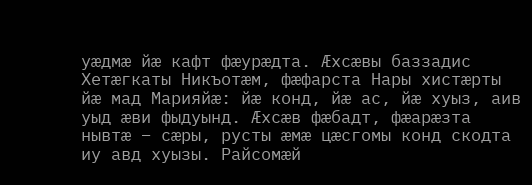уæдмæ йæ кафт фæурæдта. Æхсæвы баззадис Хетæгкаты Никъотæм, фæфарста Нары хистæрты йæ мад Марияйæ: йæ конд, йæ ас, йæ хуыз, аив уыд æви фыдуынд. Æхсæв фæбадт, фæарæзта нывтæ – сæры, русты æмæ цæсгомы конд скодта иу авд хуызы. Райсомæй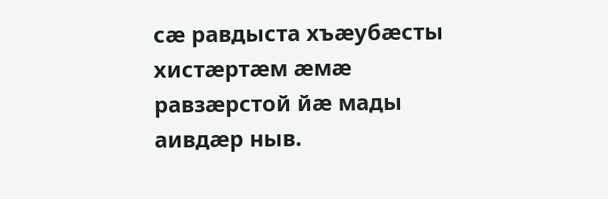сæ равдыста хъæубæсты хистæртæм æмæ равзæрстой йæ мады аивдæр ныв.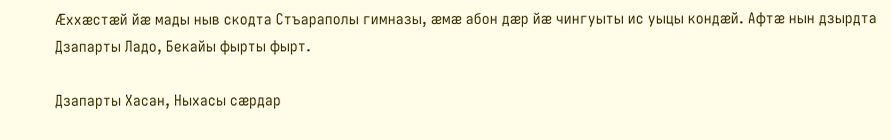Æххæстæй йæ мады ныв скодта Стъараполы гимназы, æмæ абон дæр йæ чингуыты ис уыцы кондæй. Афтæ нын дзырдта Дзапарты Ладо, Бекайы фырты фырт.

Дзапарты Хасан, Ныхасы сæрдар